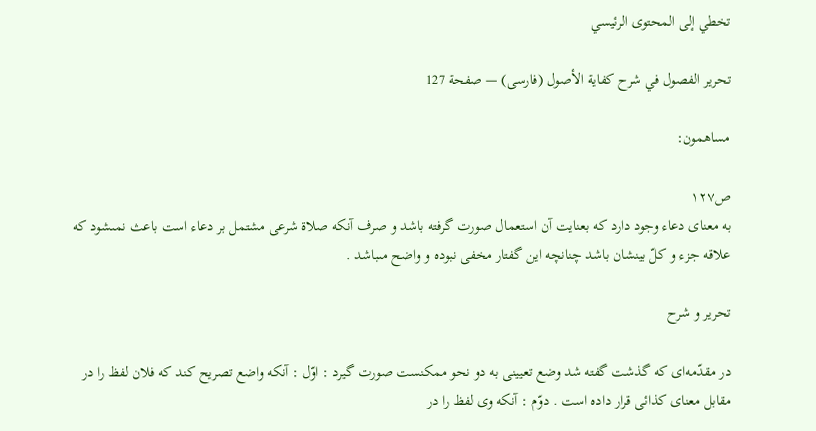تخطي إلى المحتوى الرئيسي

تحرير الفصول في شرح كفاية الأصول (فارسى) — صفحة 127

مساهمون:

ص١٢٧
به معناى دعاء وجود دارد كه بعنايت آن استعمال صورت گرفته باشد و صرف آنكه صلاة شرعى مشتمل بر دعاء است باعث نمىشود كه علاقه جزء و كلّ بينشان باشد چنانچه اين گفتار مخفى نبوده و واضح مىباشد .

تحرير و شرح

در مقدّمه‌اى كه گذشت گفته شد وضع تعيينى به دو نحو ممكنست صورت گيرد : اوّل : آنكه واضع تصريح كند كه فلان لفظ را در مقابل معناى كذائى قرار داده است . دوّم : آنكه وى لفظ را در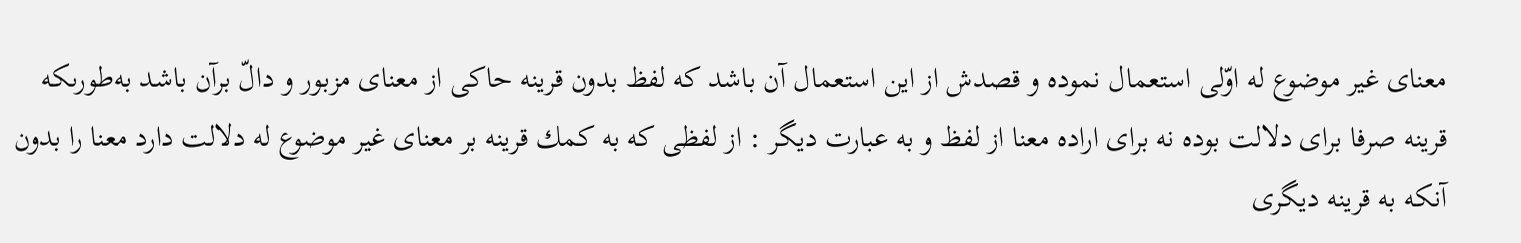معناى غير موضوع له اوّلى استعمال نموده و قصدش از اين استعمال آن باشد كه لفظ بدون قرينه حاكى از معناى مزبور و دالّ برآن باشد به‌طورىكه قرينه صرفا براى دلالت بوده نه براى اراده معنا از لفظ و به عبارت ديگر : از لفظى كه به كمك قرينه بر معناى غير موضوع له دلالت دارد معنا را بدون آنكه به قرينه ديگرى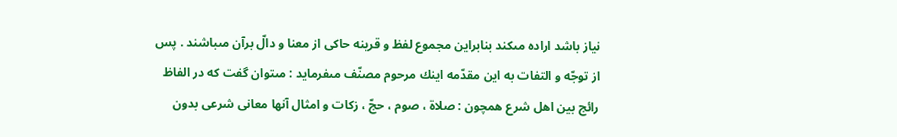نياز باشد اراده مىكند بنابراين مجموع لفظ و قرينه حاكى از معنا و دالّ برآن مىباشند . پس از توجّه و التفات به اين مقدّمه اينك مرحوم مصنّف مىفرمايد : مىتوان گفت كه در الفاظ رائج بين اهل شرع همچون : صلاة ، صوم ، حجّ ، زكات و امثال آنها معانى شرعى بدون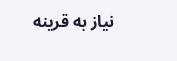نياز به قرينه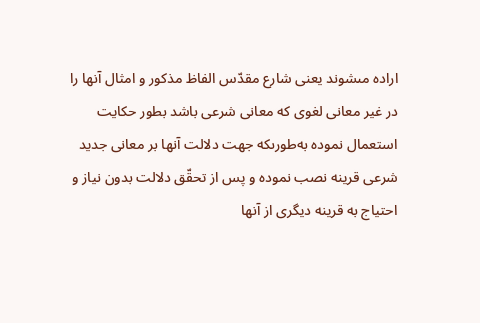اراده مىشوند يعنى شارع مقدّس الفاظ مذكور و امثال آنها را در غير معانى لغوى كه معانى شرعى باشد بطور حكايت استعمال نموده به‌طورىكه جهت دلالت آنها بر معانى جديد شرعى قرينه نصب نموده و پس از تحقّق دلالت بدون نياز و احتياج به قرينه ديگرى از آنها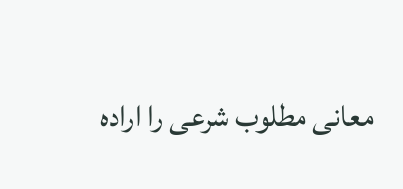معانى مطلوب شرعى را اراده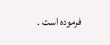فرموده است .